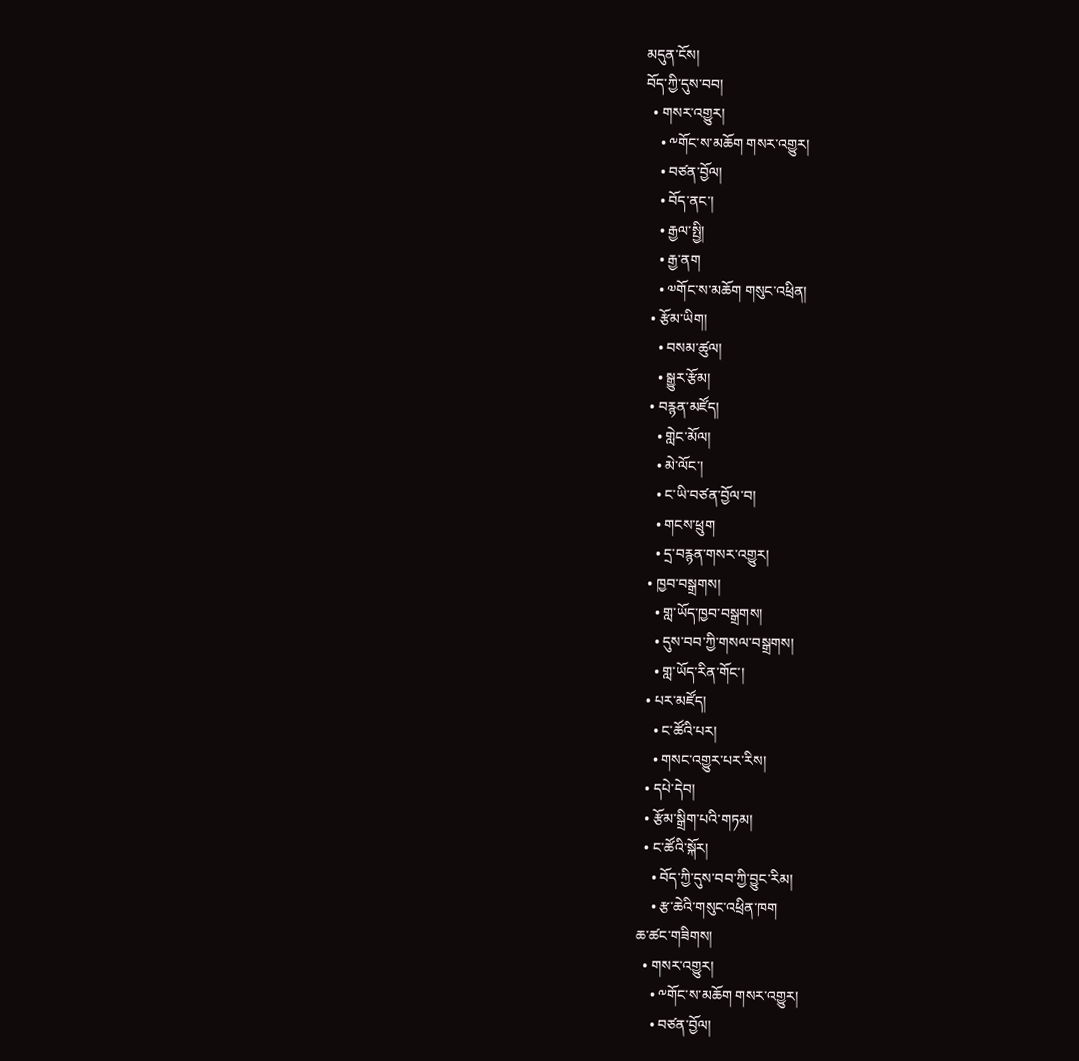མདུན་ངོས།
བོད་ཀྱི་དུས་བབ།
  • གསར་འགྱུར།
    • ༸གོང་ས་མཆོག གསར་འགྱུར།
    • བཙན་བྱོལ།
    • བོད་ནང་།
    • རྒྱལ་སྤྱི།
    • རྒྱ་ནག
    • ༧གོང་ས་མཆོག གསུང་འཕྲིན།
  • རྩོམ་ཡིག།
    • བསམ་ཚུལ།
    • སྒྱུར་རྩོམ།
  • བརྙན་མཛོད།
    • གླེང་མོལ།
    • མེ་ལོང་།
    • ང་ཡི་བཙན་བྱོལ་བ།
    • གངས་ཕྲུག
    • དྲ་བརྙན་གསར་འགྱུར།
  • ཁྱབ་བསྒྲགས།
    • གླ་ཡོད་ཁྱབ་བསྒྲགས།
    • དུས་བབ་ཀྱི་གསལ་བསྒྲགས།
    • གླ་ཡོད་རིན་གོང་།
  • པར་མཛོད།
    • ང་ཚོའི་པར།
    • གསང་འགྱུར་པར་རིས།
  • དཔེ་དེབ།
  • རྩོམ་སྒྲིག་པའི་གཏམ།
  • ང་ཚོའི་སྐོར།
    • བོད་ཀྱི་དུས་བབ་ཀྱི་བྱུང་རིམ།
    • རྩ་ཆེའི་གསུང་འཕྲིན་ཁག
ཆ་ཚང་གཟིགས།
  • གསར་འགྱུར།
    • ༸གོང་ས་མཆོག གསར་འགྱུར།
    • བཙན་བྱོལ།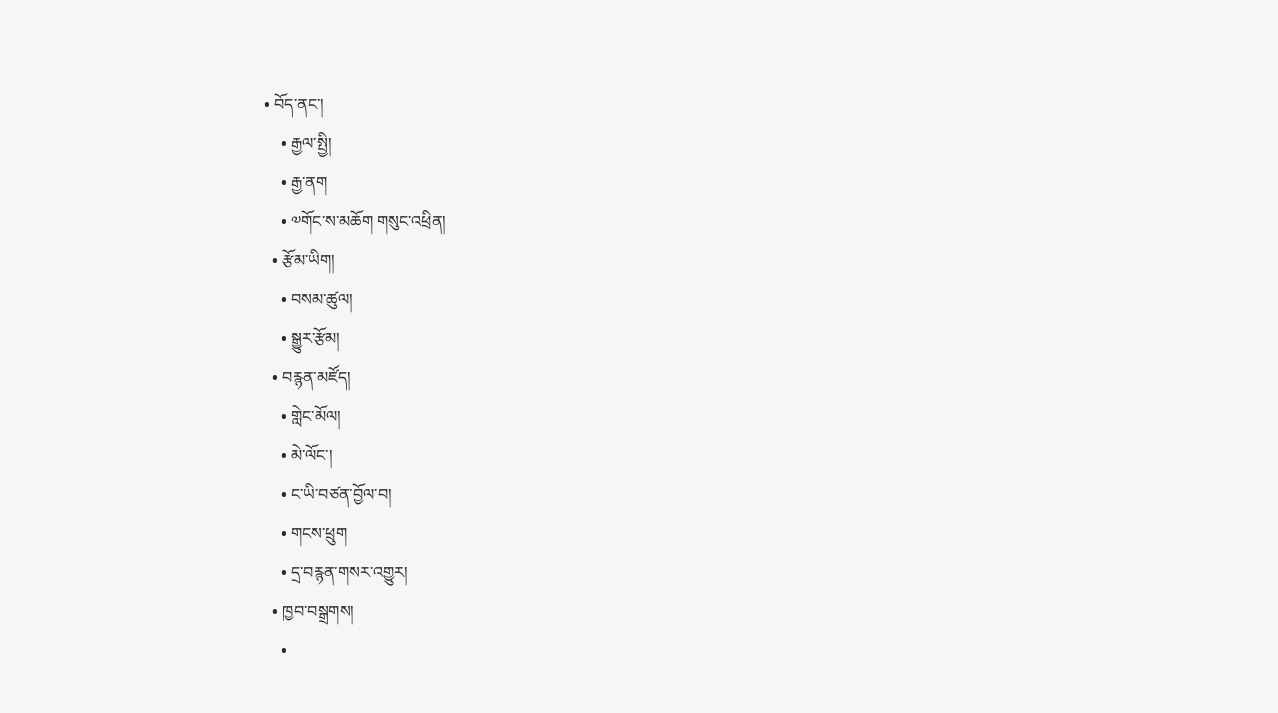• བོད་ནང་།
    • རྒྱལ་སྤྱི།
    • རྒྱ་ནག
    • ༧གོང་ས་མཆོག གསུང་འཕྲིན།
  • རྩོམ་ཡིག།
    • བསམ་ཚུལ།
    • སྒྱུར་རྩོམ།
  • བརྙན་མཛོད།
    • གླེང་མོལ།
    • མེ་ལོང་།
    • ང་ཡི་བཙན་བྱོལ་བ།
    • གངས་ཕྲུག
    • དྲ་བརྙན་གསར་འགྱུར།
  • ཁྱབ་བསྒྲགས།
    •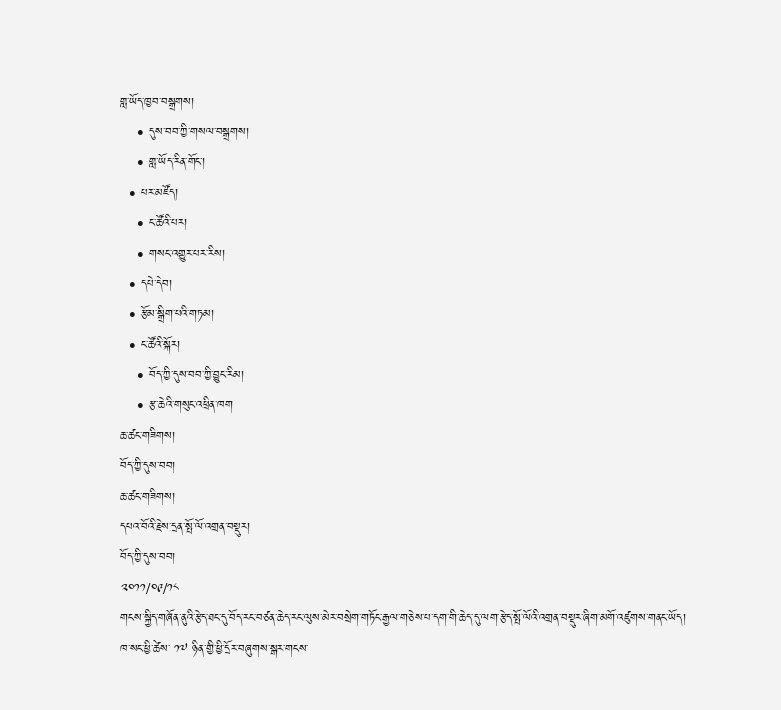གླ་ཡོད་ཁྱབ་བསྒྲགས།
    • དུས་བབ་ཀྱི་གསལ་བསྒྲགས།
    • གླ་ཡོད་རིན་གོང་།
  • པར་མཛོད།
    • ང་ཚོའི་པར།
    • གསང་འགྱུར་པར་རིས།
  • དཔེ་དེབ།
  • རྩོམ་སྒྲིག་པའི་གཏམ།
  • ང་ཚོའི་སྐོར།
    • བོད་ཀྱི་དུས་བབ་ཀྱི་བྱུང་རིམ།
    • རྩ་ཆེའི་གསུང་འཕྲིན་ཁག
ཆ་ཚང་གཟིགས།
བོད་ཀྱི་དུས་བབ།
ཆ་ཚང་གཟིགས།
དཔའ་བོའི་རྗེས་དྲན་སྤོ་ལོ་འགྲན་བསྡུར།
བོད་ཀྱི་དུས་བབ།
༢༠༡༡/༠༩/༡༨
གངས་སྐྱིད་གཞོན་ནུའི་རྩེད་ཐང་དུ་བོད་རང་བཙན་ཆེད་རང་ལུས་མེར་བསྲེག་གཏོང་རྒྱལ་གཅེས་པ་དག་གི་ཆེད་དུ་ལག་རྩེད་སྤོ་ལོའི་འགྲན་བསྡུར་ཞིག་མགོ་འཛུགས་གནང་ཡོད།
ཁ་སང་ཕྱི་ཚེས་ ༡༧ ཉིན་གྱི་ཕྱི་དྲོར་བཞུགས་སྒར་གངས་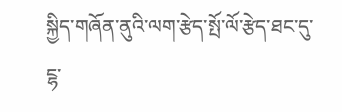སྐྱིད་གཞོན་ནུའི་ལག་རྩེད་སྤོ་ལོ་རྩེད་ཐང་དུ་ངྷ་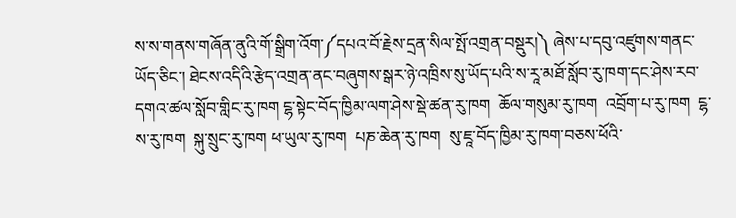ས་ས་གནས་གཞོན་ནུའི་གོ་སྒྲིག་འོག་༼དཔའ་བོ་རྗེས་དྲན་སིལ་སྤོ་འགྲན་བསྡུར།༽ ཞེས་པ་དབུ་འཛུགས་གནང་ཡོད་ཅིང་། ཐེངས་འདིའི་རྩེད་འགྲན་ནང་བཞུགས་སྒར་ཉེ་འཁྲིས་སུ་ཡོད་པའི་ས་རཱ་མཐོ་སློབ་རུ་ཁག་དང་ཤེས་རབ་དགའ་ཚལ་སློབ་གླིང་རུ་ཁག ངྷ་སྟེང་བོད་ཁྱིམ་ལག་ཤེས་སྡེ་ཚན་རུ་ཁག  ཆོལ་གསུམ་རུ་ཁག  འབྲོག་པ་རུ་ཁག  ངྷ་ས་རུ་ཁག  སྐུ་སྲུང་རུ་ཁག ཕ་ཡུལ་རུ་ཁག  པཎ་ཆེན་རུ་ཁག  སུ་ཇཱ་བོད་ཁྱིམ་རུ་ཁག་བཅས་ཕོའི་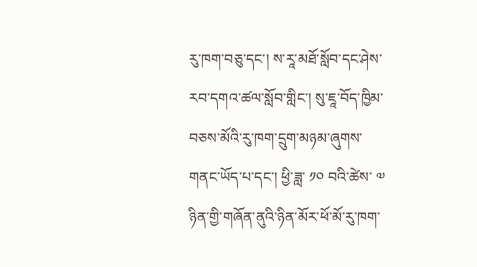རུ་ཁག་བཅུ་དང་། ས་རཱ་མཐོ་སློབ་དང་ཤེས་རབ་དགའ་ཚལ་སློབ་གླིང་། སུ་ཇཱ་བོད་ཁྱིམ་བཅས་མོའི་རུ་ཁག་དྲུག་མཉམ་ཞུགས་གནང་ཡོད་པ་དང་། ཕྱི་ཟླ་ ༡༠ བའི་ཚེས་ ༧ ཉིན་གྱི་གཞོན་ནུའི་ཉིན་མོར་ཕོ་མོ་རུ་ཁག་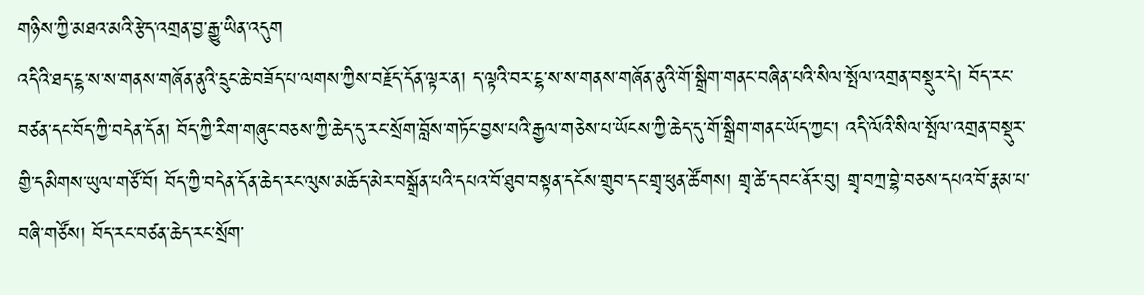གཉིས་ཀྱི་མཐའ་མའི་རྩེད་འགྲན་བྱ་རྒྱུ་ཡིན་འདུག
འདིའི་ཐད་ངྷ་ས་ས་གནས་གཞོན་ནུའི་དྲུང་ཆེ་བཟོད་པ་ལགས་ཀྱིས་བརྗོད་དོན་ལྟར་ན། ད་ལྟའི་བར་ངྷ་ས་ས་གནས་གཞོན་ནུའི་གོ་སྒྲིག་གནང་བཞིན་པའི་སིལ་སྤོལ་འགྲན་བསྡུར་དེ། བོད་རང་བཙན་དང་བོད་ཀྱི་བདེན་དོན། བོད་ཀྱི་རིག་གཞུང་བཅས་ཀྱི་ཆེད་དུ་རང་སྲོག་བློས་གཏོང་བྱས་པའི་རྒྱལ་གཅེས་པ་ཡོངས་ཀྱི་ཆེད་དུ་གོ་སྒྲིག་གནང་ཡོད་ཀྱང་། འདི་ལོའི་སིལ་སྤོལ་འགྲན་བསྡུར་གྱི་དམིགས་ཡུལ་གཙོ་བོ། བོད་ཀྱི་བདེན་དོན་ཆེད་རང་ལུས་མཆོད་མེར་བསྒྲོན་པའི་དཔའ་བོ་ཐུབ་བསྟན་དངོས་གྲུབ་དང་གྲྭ་ཕུན་ཚོགས། གྲྭ་ཚེ་དབང་ནོར་བུ། གྲྭ་བཀྲ་བྷེ་བཅས་དཔའ་བོ་རྣམ་པ་བཞི་གཙོས། བོད་རང་བཙན་ཆེད་རང་སྲོག་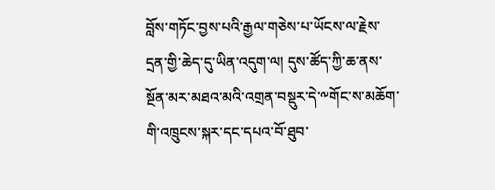བློས་གཏོང་བྱས་པའི་རྒྱལ་གཅེས་པ་ཡོངས་ལ་རྗེས་དྲན་གྱི་ཆེད་དུ་ཡིན་འདུག་ལ། དུས་ཚོད་ཀྱི་ཆ་ནས་སྔོན་མར་མཐའ་མའི་འགྲན་བསྡུར་དེ་༸གོང་ས་མཆོག་གི་འཁྲུངས་སྐར་དང་དཔའ་བོ་ཐུབ་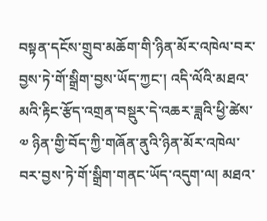བསྟན་དངོས་གྲུབ་མཆོག་གི་ཉིན་མོར་འཁེལ་བར་བྱས་ཏེ་གོ་སྒྲིག་བྱས་ཡོད་ཀྱང་། འདི་ལོའི་མཐའ་མའི་རྟིང་རྩོད་འགྲན་བསྡུར་དེ་འཆར་ཟླའི་ཕྱི་ཚེས་ ༧ ཉིན་གྱི་བོད་ཀྱི་གཞོན་ནུའི་ཉིན་མོར་འཁེལ་བར་བྱས་ཏེ་གོ་སྒྲིག་གནང་ཡོད་འདུག་ལ། མཐའ་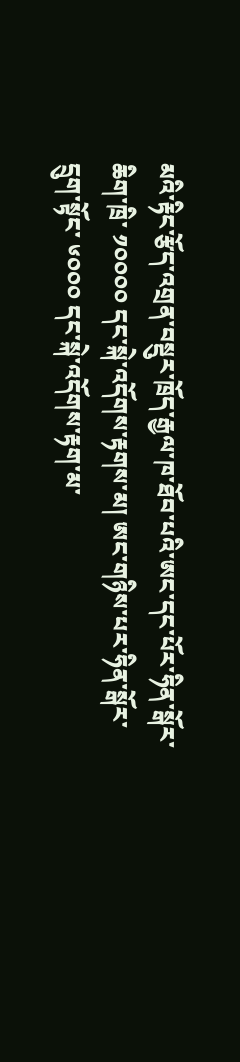མའི་རྟིང་རྩོད་འགྲན་བསྡུར་ཁྲོད་རྒྱལ་ཁ་ཐོབ་པའི་ཨང་དང་པོར་ཧིན་སྒོར་ཆིག་ཁྲི་ ༡༠༠༠༠ དང་སྐེ་འདོགས་རྟགས་མ། ཨང་གཉིས་པར་ཧིན་སྒོར་དྲུག་སྟོང་ ༦༠༠༠ དང་སྐེ་འདོགས་རྟག་མ་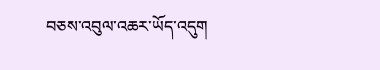བཅས་འབུལ་འཆར་ཡོད་འདུག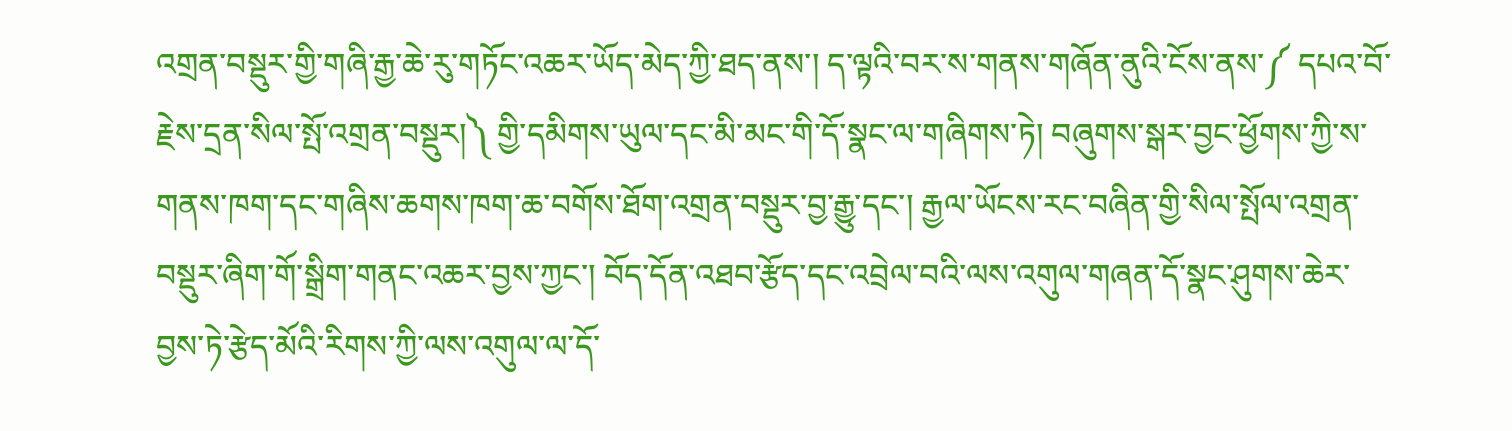འགྲན་བསྡུར་གྱི་གཞི་རྒྱ་ཆེ་རུ་གཏོང་འཆར་ཡོད་མེད་ཀྱི་ཐད་ནས་། ད་ལྟའི་བར་ས་གནས་གཞོན་ནུའི་ངོས་ནས་༼ དཔའ་བོ་རྗེས་དྲན་སིལ་སྤོ་འགྲན་བསྡུར།༽ གྱི་དམིགས་ཡུལ་དང་མི་མང་གི་དོ་སྣང་ལ་གཞིགས་ཏེ། བཞུགས་སྒར་བྱང་ཕྱོགས་ཀྱི་ས་གནས་ཁག་དང་གཞིས་ཆགས་ཁག་ཆ་བགོས་ཐོག་འགྲན་བསྡུར་བྱ་རྒྱུ་དང་། རྒྱལ་ཡོངས་རང་བཞིན་གྱི་སིལ་སྤོལ་འགྲན་བསྡུར་ཞིག་གོ་སྒྲིག་གནང་འཆར་བྱས་ཀྱང་། བོད་དོན་འཐབ་རྩོད་དང་འབྲེལ་བའི་ལས་འགུལ་གཞན་དོ་སྣང་ཤུགས་ཆེར་བྱས་ཏེ་རྩེད་མོའི་རིགས་ཀྱི་ལས་འགུལ་ལ་དོ་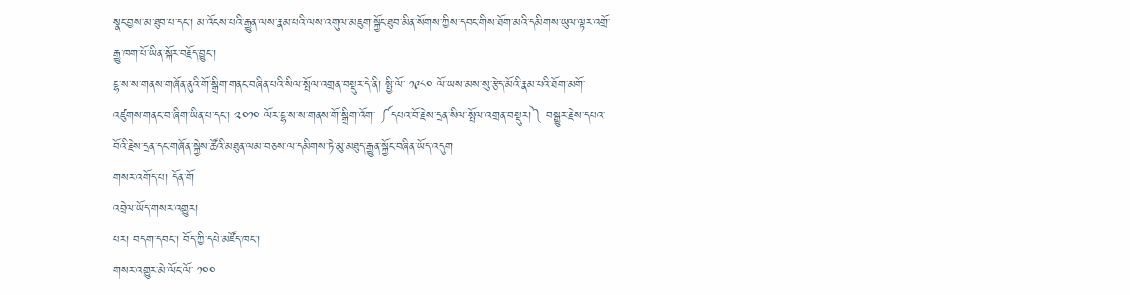སྣང་བྱས་མ་ཐུབ་པ་དང་། མ་འོངས་པའི་རྒྱུན་ལས་རྣམ་པའི་ལས་འགུལ་མཇུག་སྐྱོང་ཐུབ་མིན་སོགས་ཀྱིས་དབང་གིས་ཐོག་མའི་དམིགས་ཡུལ་ལྟར་འགྲོ་རྒྱུ་ཁག་པོ་ཡིན་སྐོར་བརྗོད་བྱུང་།
ངྷ་ས་ས་གནས་གཞོན་ནུའི་གོ་སྒྲིག་གནང་བཞིན་པའི་སིལ་སྤོལ་འགྲན་བསྡུར་དེ་ནི། སྤྱི་ལོ་ ༡༩༨༠ ལོ་ཡས་མས་སུ་རྩེད་མོའི་རྣམ་པའི་ཐོག་མགོ་འཛུགས་གནང་བ་ཞིག་ཡིན་པ་དང་། ༢༠༡༠ ལོར་ངྷ་ས་ས་གནས་གོ་སྒྲིག་འོག་ ༼དཔའ་བོ་རྗེས་དྲན་སིལ་སྤོལ་འགྲན་བསྡུར།༽ བསྒྱུར་རྗེས་དཔའ་བོའི་རྗེས་དྲན་དང་གཞོན་སྐྱེས་ཚོའི་མཐུན་ལམ་བཅས་ལ་དམིགས་ཏེ་མུ་མཐུད་རྒྱུན་སྐྱོང་བཞིན་ཡོད་འདུག
གསར་འགོད་པ། དོན་གོ
འབྲེལ་ཡོད་གསར་འགྱུར།
པར། བདག་དབང་། བོད་ཀྱི་དཔེ་མཛོད་ཁང་།
གསར་འགྱུར་མེ་ལོང་ལོ་ ༡༠༠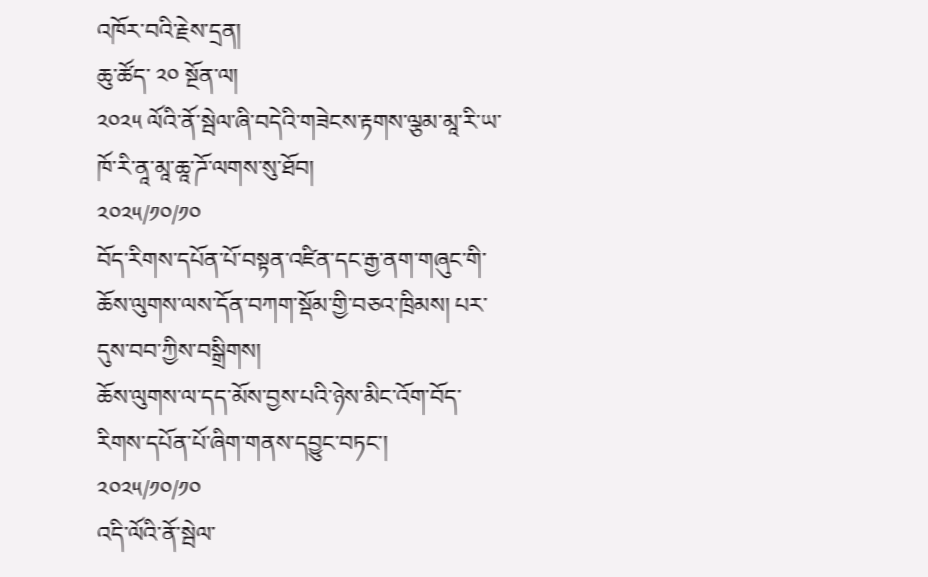འཁོར་བའི་རྗེས་དྲན།
ཆུ་ཚོད་ ༢༠ སྔོན་ལ།
༢༠༢༥ ལོའི་ནོ་སྦེལ་ཞི་བདེའི་གཟེངས་རྟགས་ལྕམ་མཱ་རི་ཡ་ཁོ་རི་ནཱ་མཱ་ཆཱ་ཌོ་ལགས་སུ་ཐོབ།
༢༠༢༥/༡༠/༡༠
བོད་རིགས་དཔོན་པོ་བསྟན་འཛིན་དང་རྒྱ་ནག་གཞུང་གི་ཆོས་ལུགས་ལས་དོན་བཀག་སྡོམ་གྱི་བཅའ་ཁྲིམས། པར་དུས་བབ་ཀྱིས་བསྒྲིགས།
ཆོས་ལུགས་ལ་དད་མོས་བྱས་པའི་ཉེས་མིང་འོག་བོད་རིགས་དཔོན་པོ་ཞིག་གནས་དབྱུང་བཏང་།
༢༠༢༥/༡༠/༡༠
འདི་ལོའི་ནོ་སྦེལ་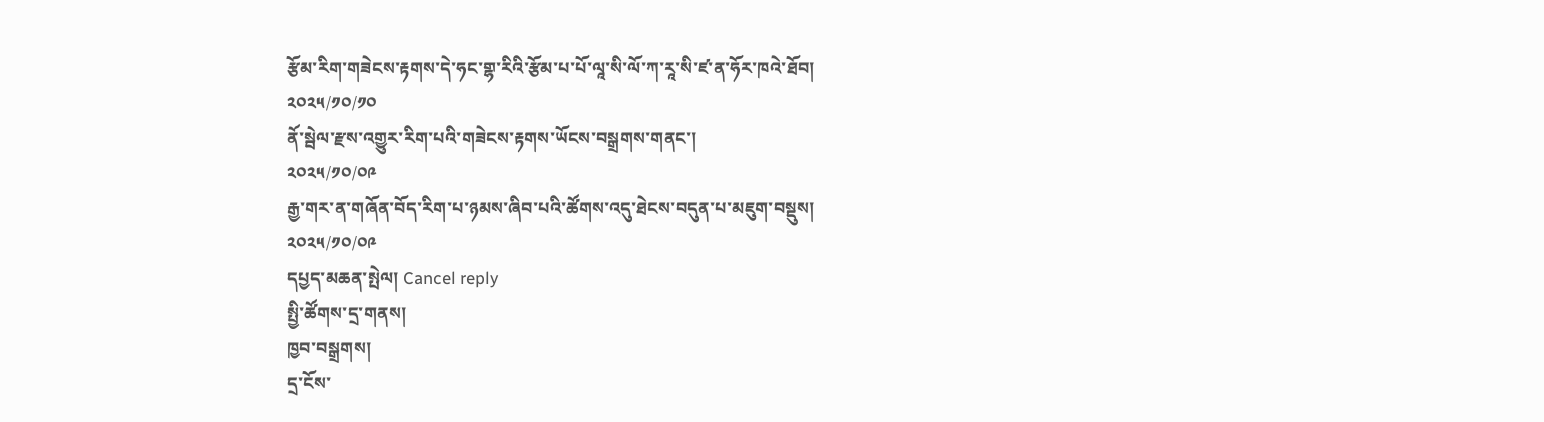རྩོམ་རིག་གཟེངས་རྟགས་དེ་ཧང་གྷ་རིའི་རྩོམ་པ་པོ་ལཱ་སི་ལོ་ཀ་རཱ་སི་ཛ་ན་ཧོར་ཁའེ་ཐོབ།
༢༠༢༥/༡༠/༡༠
ནོ་སྦེལ་རྫས་འགྱུར་རིག་པའི་གཟེངས་རྟགས་ཡོངས་བསྒྲགས་གནང་།
༢༠༢༥/༡༠/༠༩
རྒྱ་གར་ན་གཞོན་བོད་རིག་པ་ཉམས་ཞིབ་པའི་ཚོགས་འདུ་ཐེངས་བདུན་པ་མཇུག་བསྡུས།
༢༠༢༥/༡༠/༠༩
དཔྱད་མཆན་སྤེལ། Cancel reply
སྤྱི་ཚོགས་དྲ་གནས།
ཁྱབ་བསྒྲགས།
དྲ་ངོས་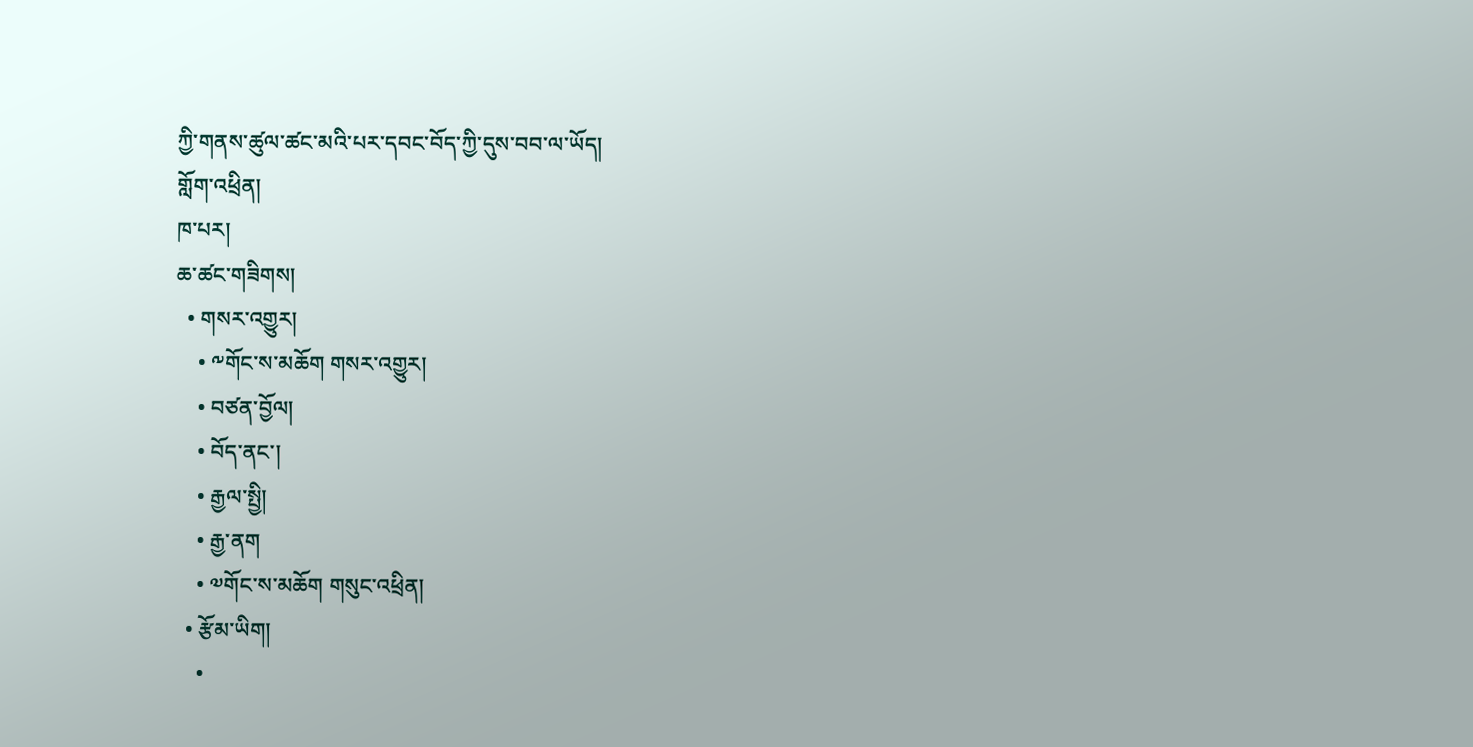ཀྱི་གནས་ཚུལ་ཚང་མའི་པར་དབང་བོད་ཀྱི་དུས་བབ་ལ་ཡོད།
གློག་འཕྲིན།
ཁ་པར།
ཆ་ཚང་གཟིགས།
  • གསར་འགྱུར།
    • ༸གོང་ས་མཆོག གསར་འགྱུར།
    • བཙན་བྱོལ།
    • བོད་ནང་།
    • རྒྱལ་སྤྱི།
    • རྒྱ་ནག
    • ༧གོང་ས་མཆོག གསུང་འཕྲིན།
  • རྩོམ་ཡིག།
    •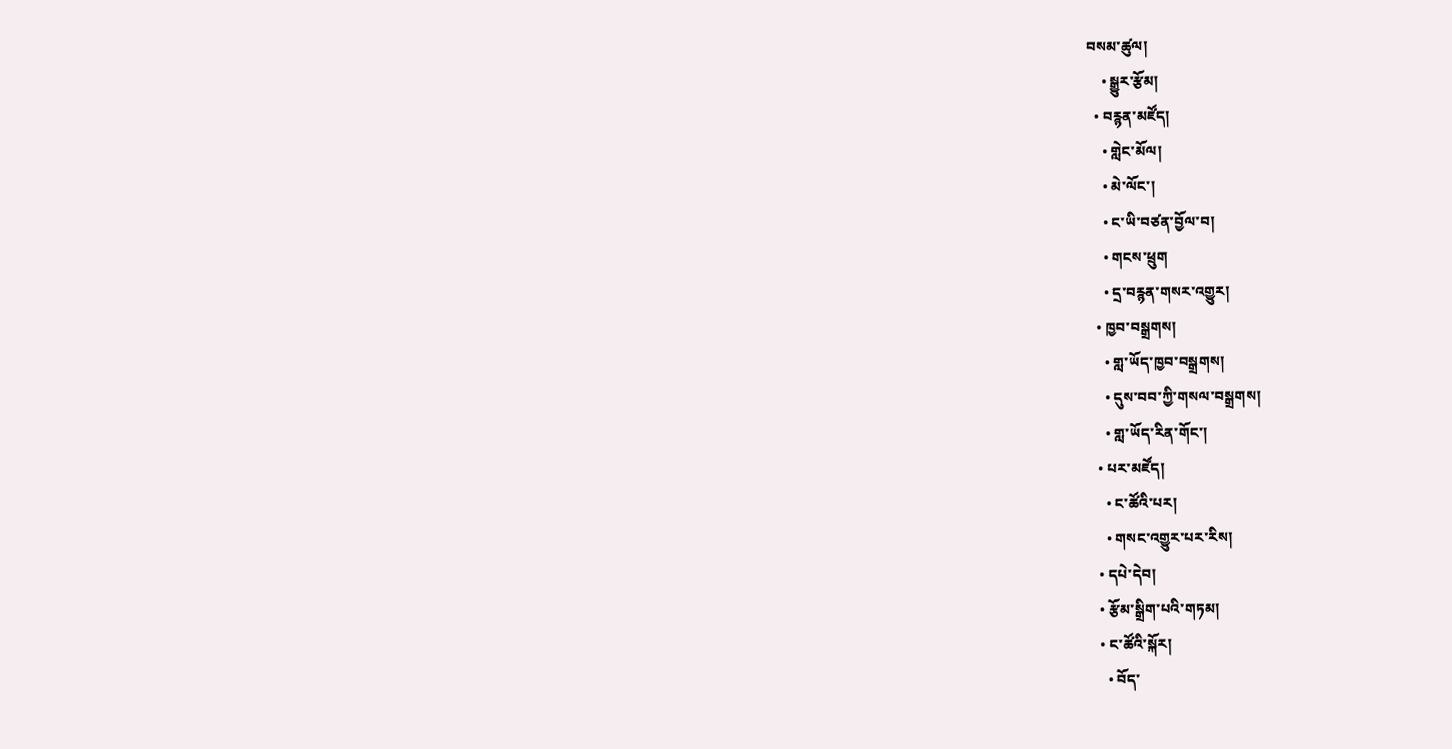བསམ་ཚུལ།
    • སྒྱུར་རྩོམ།
  • བརྙན་མཛོད།
    • གླེང་མོལ།
    • མེ་ལོང་།
    • ང་ཡི་བཙན་བྱོལ་བ།
    • གངས་ཕྲུག
    • དྲ་བརྙན་གསར་འགྱུར།
  • ཁྱབ་བསྒྲགས།
    • གླ་ཡོད་ཁྱབ་བསྒྲགས།
    • དུས་བབ་ཀྱི་གསལ་བསྒྲགས།
    • གླ་ཡོད་རིན་གོང་།
  • པར་མཛོད།
    • ང་ཚོའི་པར།
    • གསང་འགྱུར་པར་རིས།
  • དཔེ་དེབ།
  • རྩོམ་སྒྲིག་པའི་གཏམ།
  • ང་ཚོའི་སྐོར།
    • བོད་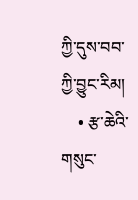ཀྱི་དུས་བབ་ཀྱི་བྱུང་རིམ།
    • རྩ་ཆེའི་གསུང་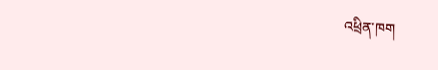འཕྲིན་ཁག